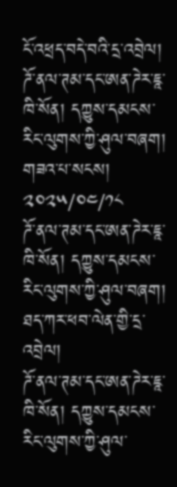ངོ་འཕྲད་བདེ་བའི་དྲ་འབྲེལ།
ཌོ་ནལ་ཊམ་དང་ཨན་ཌེར་ཇཱ་ཁི་སོན། དཀྱུས་དམངས་རིང་ལུགས་ཀྱི་ཤུལ་བཞག།
གཟའ་པ་སངས། ༢༠༢༥/༠༤/༡༨
ཌོ་ནལ་ཊམ་དང་ཨན་ཌེར་ཇཱ་ཁི་སོན། དཀྱུས་དམངས་རིང་ལུགས་ཀྱི་ཤུལ་བཞག།
ཐད་ཀར་ཕབ་ལེན་གྱི་དྲ་འབྲེལ།
ཌོ་ནལ་ཊམ་དང་ཨན་ཌེར་ཇཱ་ཁི་སོན། དཀྱུས་དམངས་རིང་ལུགས་ཀྱི་ཤུལ་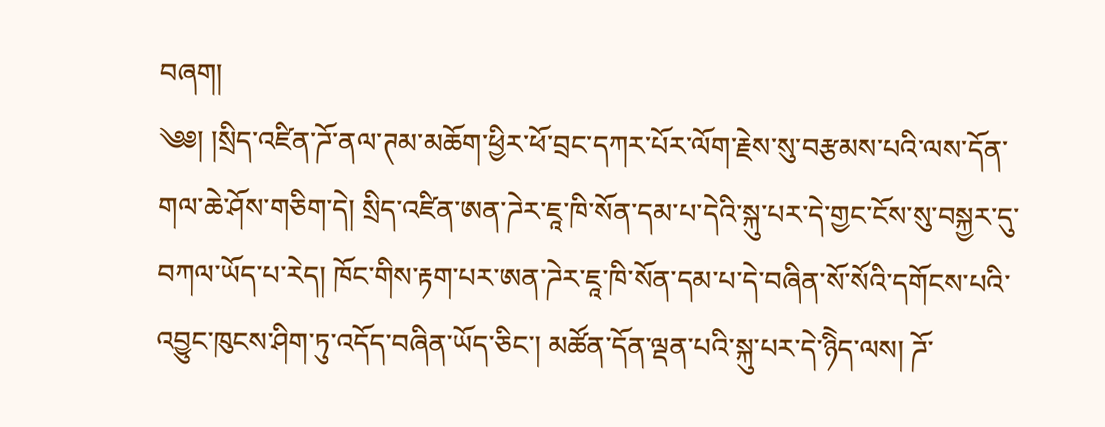བཞག།
༄༅། །སྲིད་འཛིན་ཌོ་ནལ་ཊམ་མཆོག་ཕྱིར་ཕོ་བྲང་དཀར་པོར་ལོག་རྗེས་སུ་བརྩམས་པའི་ལས་དོན་གལ་ཆེ་ཤོས་གཅིག་དེ། སྲིད་འཛིན་ཨན་ཌེར་ཇཱ་ཁི་སོན་དམ་པ་དེའི་སྐུ་པར་དེ་གྱང་ངོས་སུ་བསྐྱར་དུ་བཀལ་ཡོད་པ་རེད། ཁོང་གིས་རྟག་པར་ཨན་ཌེར་ཇཱ་ཁི་སོན་དམ་པ་དེ་བཞིན་སོ་སོའི་དགོངས་པའི་འབྱུང་ཁུངས་ཤིག་ཏུ་འདོད་བཞིན་ཡོད་ཅིང་། མཚོན་དོན་ལྡན་པའི་སྐུ་པར་དེ་ཉིེད་ལས། ཌོ་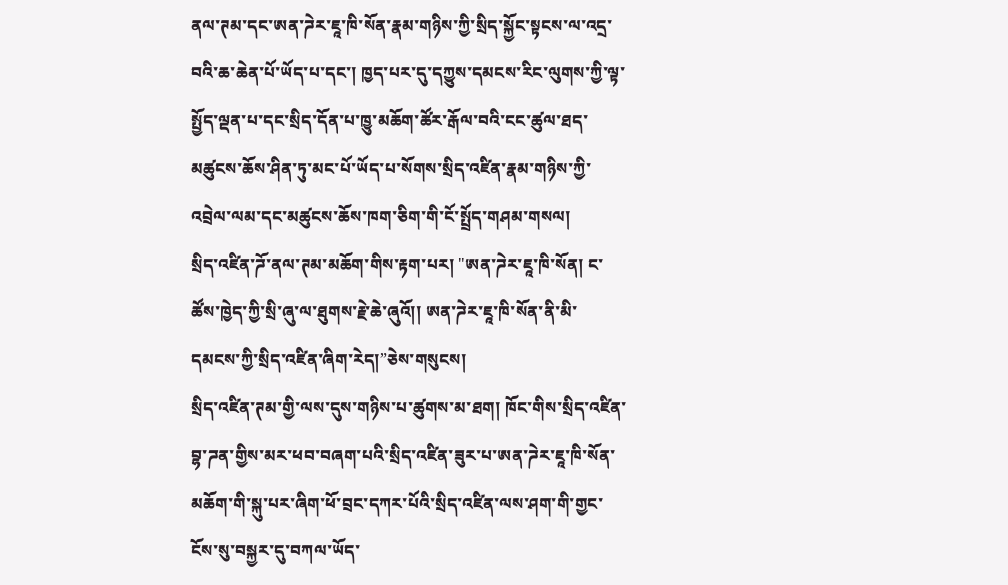ནལ་ཊམ་དང་ཨན་ཌེར་ཇཱ་ཁི་སོན་རྣམ་གཉིས་ཀྱི་སྲིད་སྐྱོང་སྟངས་ལ་འདྲ་བའི་ཆ་ཆེན་པོ་ཡོད་པ་དང་། ཁྱད་པར་དུ་དཀྱུས་དམངས་རིང་ལུགས་ཀྱི་ལྟ་སྤྱོད་ལྡན་པ་དང་སྲིད་དོན་པ་ཁྱུ་མཆོག་ཚོར་རྒོལ་བའི་ངང་ཚུལ་ཐད་མཚུངས་ཆོས་ཤིན་ཏུ་མང་པོ་ཡོད་པ་སོགས་སྲིད་འཛིན་རྣམ་གཉིས་ཀྱི་འབྲེལ་ལམ་དང་མཚུངས་ཆོས་ཁག་ཅིག་གི་ངོ་སྤྲོད་གཤམ་གསལ།
སྲིད་འཛིན་ཌོ་ནལ་ཊམ་མཆོག་གིས་རྟག་པར། "ཨན་ཌེར་ཇཱ་ཁི་སོན། ང་ཚོས་ཁྱེད་ཀྱི་སྲི་ཞུ་ལ་ཐུགས་རྗེ་ཆེ་ཞུའོ།། ཨན་ཌེར་ཇཱ་ཁི་སོན་ནི་མི་དམངས་ཀྱི་སྲིད་འཛིན་ཞིག་རེད།”ཅེས་གསུངས།
སྲིད་འཛིན་ཊམ་གྱི་ལས་དུས་གཉིས་པ་ཚུགས་མ་ཐག། ཁོང་གིས་སྲིད་འཛིན་བྷ་ཌན་གྱིས་མར་ཕབ་བཞག་པའི་སྲིད་འཛིན་ཟུར་པ་ཨན་ཌེར་ཇཱ་ཁི་སོན་མཆོག་གི་སྐུ་པར་ཞིག་ཕོ་བྲང་དཀར་པོའི་སྲིད་འཛིན་ལས་ཤག་གི་གྱང་ངོས་སུ་བསྐྱར་དུ་བཀལ་ཡོད་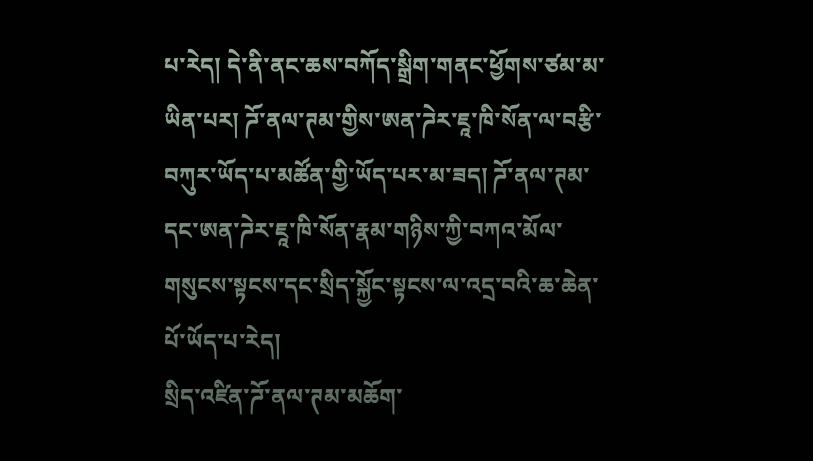པ་རེད། དེ་ནི་ནང་ཆས་བཀོད་སྒྲིག་གནང་ཕྱོགས་ཙམ་མ་ཡིན་པར། ཌོ་ནལ་ཊམ་གྱིས་ཨན་ཌེར་ཇཱ་ཁི་སོན་ལ་བརྩི་བཀུར་ཡོད་པ་མཚོན་གྱི་ཡོད་པར་མ་ཟད། ཌོ་ནལ་ཊམ་དང་ཨན་ཌེར་ཇཱ་ཁི་སོན་རྣམ་གཉིས་ཀྱི་བཀའ་མོལ་གསུངས་སྟངས་དང་སྲིད་སྐྱོང་སྟངས་ལ་འདྲ་བའི་ཆ་ཆེན་པོ་ཡོད་པ་རེད།
སྲིད་འཛིན་ཌོ་ནལ་ཊམ་མཆོག་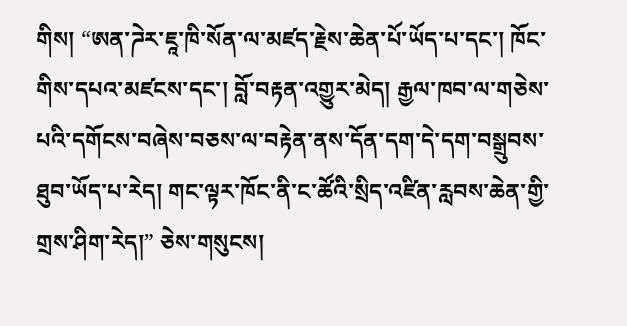གིས། “ཨན་ཌེར་ཇཱ་ཁི་སོན་ལ་མཛད་རྗེས་ཆེན་པོ་ཡོད་པ་དང་། ཁོང་གིས་དཔའ་མཛངས་དང་། བློ་བརྟན་འགྱུར་མེད། རྒྱལ་ཁབ་ལ་གཅེས་པའི་དགོངས་བཞེས་བཅས་ལ་བརྟེན་ནས་དོན་དག་དེ་དག་བསྒྲུབས་ཐུབ་ཡོད་པ་རེད། གང་ལྟར་ཁོང་ནི་ང་ཚོའི་སྲིད་འཛིན་རླབས་ཆེན་གྱི་གྲས་ཤིག་རེད།” ཅེས་གསུངས།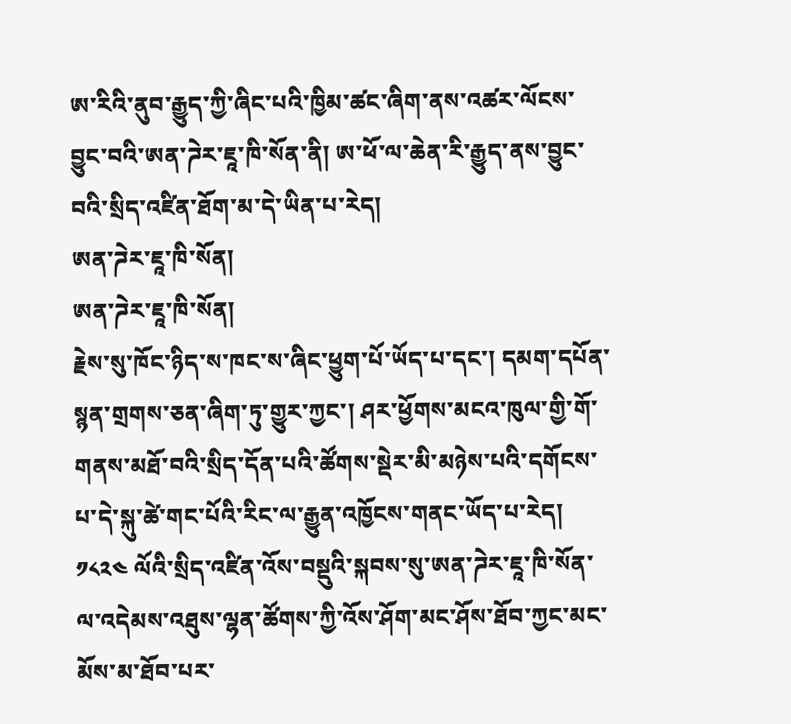ཨ་རིའི་ནུབ་རྒྱུད་ཀྱི་ཞིང་པའི་ཁྱིམ་ཚང་ཞིག་ནས་འཚར་ལོངས་བྱུང་བའི་ཨན་ཌེར་ཇཱ་ཁི་སོན་ནི། ཨ་ཕོ་ལ་ཆེན་རི་རྒྱུད་ནས་བྱུང་བའི་སྲིད་འཛིན་ཐོག་མ་དེ་ཡིན་པ་རེད།
ཨན་ཌེར་ཇཱ་ཁི་སོན།
ཨན་ཌེར་ཇཱ་ཁི་སོན།
རྗེས་སུ་ཁོང་ཉིད་ས་ཁང་ས་ཞིང་ཕྱུག་པོ་ཡོད་པ་དང་། དམག་དཔོན་སྙན་གྲགས་ཅན་ཞིག་ཏུ་གྱུར་ཀྱང་། ཤར་ཕྱོགས་མངའ་ཁུལ་གྱི་གོ་གནས་མཐོ་བའི་སྲིད་དོན་པའི་ཚོགས་སྡེར་མི་མཉེས་པའི་དགོངས་པ་དེ་སྐུ་ཚེ་གང་པོའི་རིང་ལ་རྒྱུན་འཁྱོངས་གནང་ཡོད་པ་རེད།
༡༨༢༤ ལོའི་སྲིད་འཛིན་འོས་བསྡུའི་སྐབས་སུ་ཨན་ཌེར་ཇཱ་ཁི་སོན་ལ་འདེམས་འཐུས་ལྷན་ཚོགས་ཀྱི་འོས་ཤོག་མང་ཤོས་ཐོབ་ཀྱང་མང་མོས་མ་ཐོབ་པར་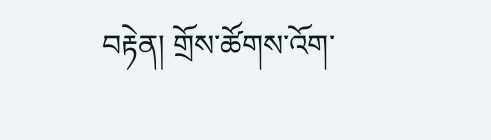བརྟེན། གྲོས་ཚོགས་འོག་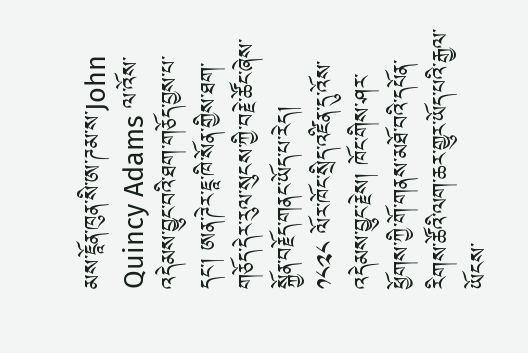མས་ཇཱོན་ཁུན་སི་ཨ་ཌམ་ས་John Quincy Adams ལ་འོས་འདེམས་བྱུང་བའི་ཐག་གཅོད་བྱས་པ་དང་། ཨན་ཌེར་ཇཱ་ཁི་སོན་གྱིས་ཐག་གཅོད་དེར་རུལ་སུངས་ཀྱི་བརྗེ་ཚོང་ཞེས་སྐྱོན་བརྗོད་གནང་ཡོད་པ་རེད།
༡༨༢༨ ལོར་ཁོང་སྲིད་འཛིན་དུ་འོས་འདེམས་བྱུང་རྗེས། ཁོང་གིས་ཤར་ཕྱོགས་ཀྱི་གོ་གནས་མཐོ་བའི་དཔོན་རིགས་ཚོའི་ལག་ཆར་གྱུར་ཡོད་པའི་རྒྱལ་ཡོངས་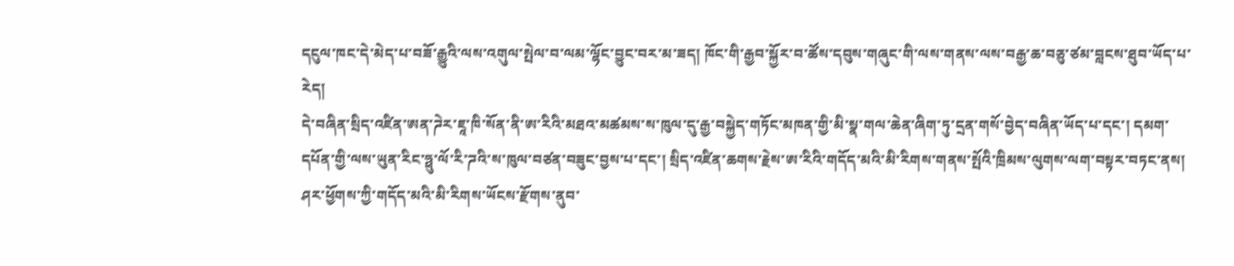དངུལ་ཁང་དེ་མེད་པ་བཟོ་རྒྱུའི་ལས་འགུལ་སྤེལ་བ་ལམ་ལྷོང་བྱུང་བར་མ་ཟད། ཁོང་གི་རྒྱབ་སྐྱོར་བ་ཚོས་དབུས་གཞུང་གི་ལས་གནས་ལས་བརྒྱ་ཆ་བཅུ་ཙམ་བླངས་ཐུབ་ཡོད་པ་རེད།
དེ་བཞིན་སྲིད་འཛིན་ཨན་ཌེར་ཇཱ་ཁི་སོན་ནི་ཨ་རིའི་མཐའ་མཚམས་ས་ཁུལ་དུ་རྒྱ་བསྐྱེད་གཏོང་མཁན་གྱི་མི་སྣ་གལ་ཆེན་ཞིག་ཏུ་དྲན་གསོ་བྱེད་བཞིན་ཡོད་པ་དང་། དམག་དཔོན་གྱི་ལས་ཡུན་རིང་ཧྥུ་ལོ་རི་ཌའི་ས་ཁུལ་བཙན་བཟུང་བྱས་པ་དང་། སྲིད་འཛིན་ཆགས་རྗེས་ཨ་རིའི་གདོད་མའི་མི་རིགས་གནས་སྤོའི་ཁྲིམས་ལུགས་ལག་བསྟར་བཏང་ནས། ཤར་ཕྱོགས་ཀྱི་གདོད་མའི་མི་རིགས་ཡོངས་རྫོགས་ནུབ་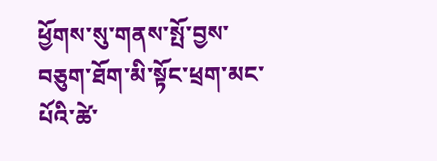ཕྱོགས་སུ་གནས་སྤོ་བྱས་བཅུག་ཐོག་མི་སྟོང་ཕྲག་མང་པོའི་ཚེ་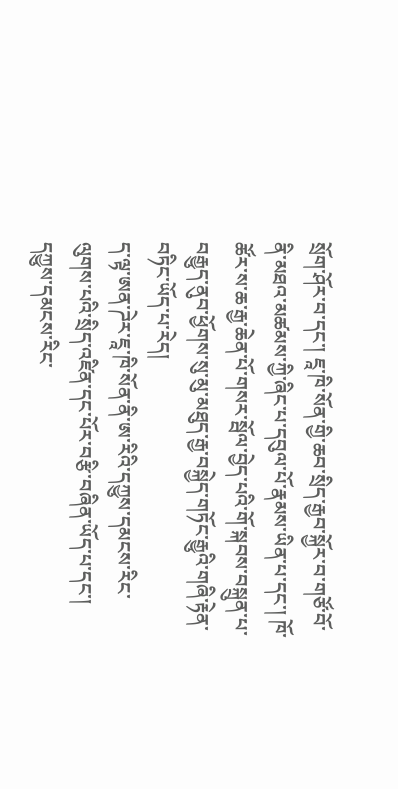སྲོག་ཤོར་བ་དང་། ཇཱ་ཁི་སོན་གྱི་ཆབ་སྲིད་རྒྱབ་སྐྱོར་བ་གཙོ་བོ་ནི་མཐའ་མཚམས་ཀྱི་ཞིང་པ་དབུལ་པོ་རྣམས་ཡིན་པ་དང་། ཁོ་ཚོར་ས་ཆ་རྒྱ་ཆེན་པོ་གསར་སྦོལ་བྱེད་པའི་གོ་སྐབས་བསྐྲུན་པ་བརྒྱུད་ནུབ་ཕྱོགས་སུ་མུ་མཐུད་རྒྱ་བསྐྱེད་གཏོང་རྒྱུའི་གཞི་རྟེན་བཏིང་ཡོད་པ་རེད།
ད་ལྟ་ཨན་ཌེར་ཇཱ་ཁི་སོན་ནི་ཨ་རིའི་དཀྱུས་དམངས་རིང་ལུགས་པའི་སྲིད་འཛིན་དང་པོར་བརྩི་བཞིན་ཡོད་པ་དང་། དཀྱུས་དམངས་རིང་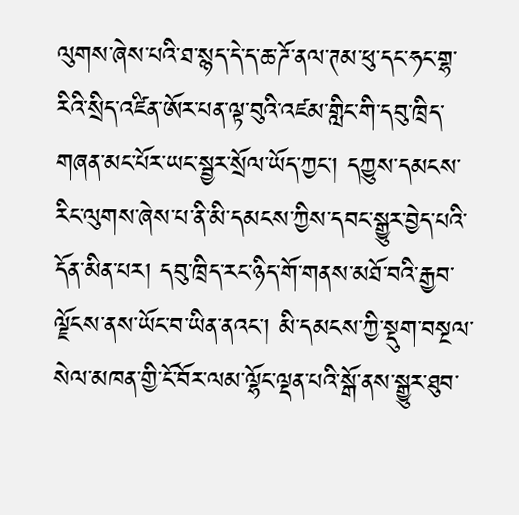ལུགས་ཞེས་པའི་ཐ་སྙད་དེ་ད་ཆ་ཌོ་ནལ་ཊམ་ཕུ་དང་ཧང་གྷ་རིའི་སྲིད་འཛིན་ཨོར་པན་ལྟ་བུའི་འཛམ་གླིང་གི་དབུ་ཁྲིད་གཞན་མང་པོར་ཡང་སྦྱར་སྲོལ་ཡོད་ཀྱང་། དཀྱུས་དམངས་རིང་ལུགས་ཞེས་པ་ནི་མི་དམངས་ཀྱིས་དབང་སྒྱུར་བྱེད་པའི་དོན་མིན་པར། དབུ་ཁྲིད་རང་ཉིད་གོ་གནས་མཐོ་བའི་རྒྱབ་ལྗོངས་ནས་ཡོང་བ་ཡིན་ནའང་། མི་དམངས་ཀྱི་སྡུག་བསྔལ་སེལ་མཁན་གྱི་ངོ་བོར་ལམ་ལྷོང་ལྡན་པའི་སྒོ་ནས་སྒྱུར་ཐུབ་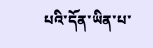པའི་དོན་ཡིན་པ་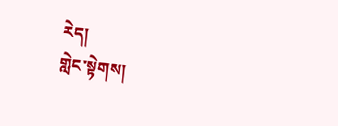རེད།
གླེང་སྟེགས།